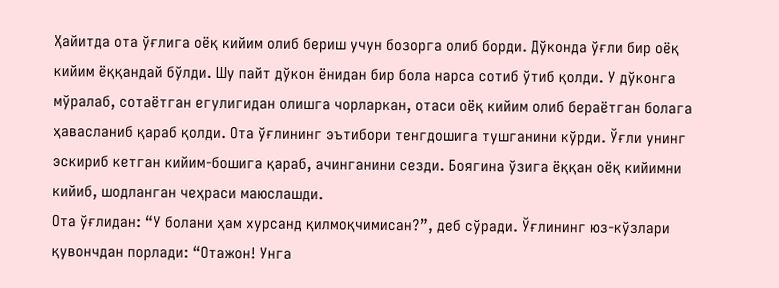Ҳайитда ота ўғлига оёқ кийим олиб бериш учун бозорга олиб борди. Дўконда ўғли бир оёқ кийим ёққандай бўлди. Шу пайт дўкон ёнидан бир бола нарса сотиб ўтиб қолди. У дўконга мўралаб, сотаётган егулигидан олишга чорларкан, отаси оёқ кийим олиб бераётган болага ҳавасланиб қараб қолди. Ота ўғлининг эътибори тенгдошига тушганини кўрди. Ўғли унинг эскириб кетган кийим-бошига қараб, ачинганини сезди. Боягина ўзига ёққан оёқ кийимни кийиб, шодланган чеҳраси маюслашди.
Ота ўғлидан: “У болани ҳам хурсанд қилмоқчимисан?”, деб сўради. Ўғлининг юз-кўзлари қувончдан порлади: “Отажон! Унга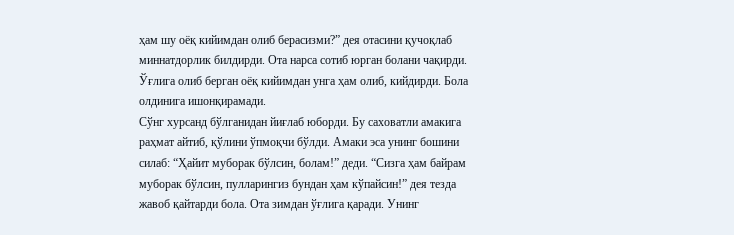ҳам шу оёқ кийимдан олиб берасизми?” дея отасини қучоқлаб миннатдорлик билдирди. Ота нарса сотиб юрган болани чақирди. Ўғлига олиб берган оёқ кийимдан унга ҳам олиб, кийдирди. Бола олдинига ишонқирамади.
Сўнг хурсанд бўлганидан йиғлаб юборди. Бу саховатли амакига раҳмат айтиб, қўлини ўпмоқчи бўлди. Амаки эса унинг бошини силаб: “Ҳайит муборак бўлсин, болам!” деди. “Сизга ҳам байрам муборак бўлсин, пулларингиз бундан ҳам кўпайсин!” дея тезда жавоб қайтарди бола. Ота зимдан ўғлига қаради. Унинг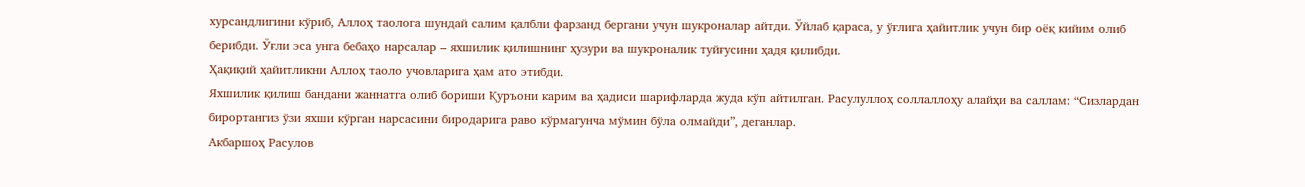хурсандлигини кўриб, Аллоҳ таолога шундай салим қалбли фарзанд бергани учун шукроналар айтди. Ўйлаб қараса, у ўғлига ҳайитлик учун бир оёқ кийим олиб берибди. Ўғли эса унга бебаҳо нарсалар – яхшилик қилишнинг ҳузури ва шукроналик туйғусини ҳадя қилибди.
Ҳақиқий ҳайитликни Аллоҳ таоло учовларига ҳам ато этибди.
Яхшилик қилиш бандани жаннатга олиб бориши Қуръони карим ва ҳадиси шарифларда жуда кўп айтилган. Расулуллоҳ соллаллоҳу алайҳи ва саллам: “Сизлардан бирортангиз ўзи яхши кўрган нарсасини биродарига раво кўрмагунча мўмин бўла олмайди”, деганлар.
Акбаршоҳ Расулов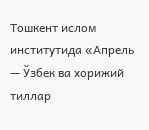Тошкент ислом институтида «Апрель — Ўзбек ва хорижий тиллар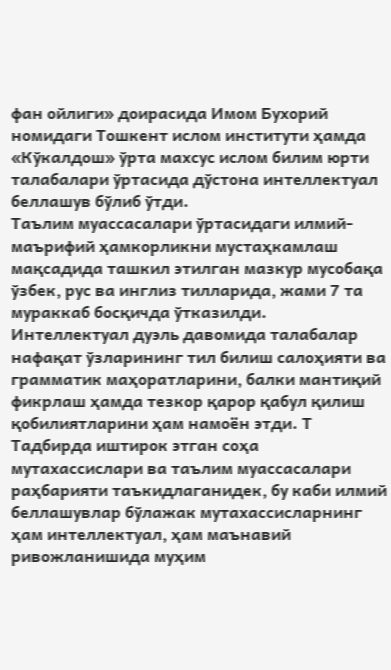фан ойлиги» доирасида Имом Бухорий номидаги Тошкент ислом институти ҳамда «Кўкалдош» ўрта махсус ислом билим юрти талабалари ўртасида дўстона интеллектуал беллашув бўлиб ўтди.
Таълим муассасалари ўртасидаги илмий-маърифий ҳамкорликни мустаҳкамлаш мақсадида ташкил этилган мазкур мусобақа ўзбек, рус ва инглиз тилларида, жами 7 та мураккаб босқичда ўтказилди.
Интеллектуал дуэль давомида талабалар нафақат ўзларининг тил билиш салоҳияти ва грамматик маҳоратларини, балки мантиқий фикрлаш ҳамда тезкор қарор қабул қилиш қобилиятларини ҳам намоён этди. Т
Тадбирда иштирок этган соҳа мутахассислари ва таълим муассасалари раҳбарияти таъкидлаганидек, бу каби илмий беллашувлар бўлажак мутахассисларнинг ҳам интеллектуал, ҳам маънавий ривожланишида муҳим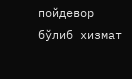пойдевор бўлиб хизмат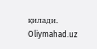қилади.
Oliymahad.uz